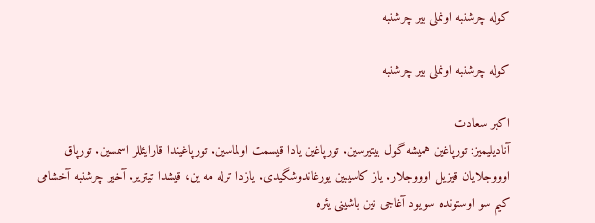کوله چرشنبه اونملی بیر چرشنبه

کوله چرشنبه اونملی بیر چرشنبه

اکبر سعادت
آنادیلیمیز: تورپاغین همیشه گول بیتیرسین. تورپاغین یادا قیسمت اولماسین. تورپاغیندا قارایئللر اسمسین. تورپاق اوووجلایان قیزیل اوووجلار. یاز کاسیبین یورغاندوشگیدی. یازدا ترله مه ین، قیشدا تیتریر. آخیر چرشنبه آخشامی کیم سو اوستونده سویود آغاجی نین باشینی یئره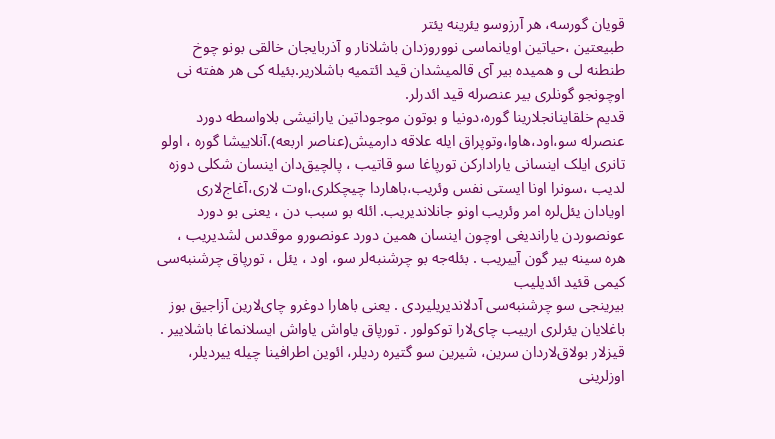قویان گورسه، هر آرزوسو یئرینه یئتر
طبیعتین ،حیاتین اویانماسی نووروزدان باشلانار و آذربایجان خالقی بونو چوخ طنطنه لی و همیده بیر آی قالمیشدان قید ائتمیه باشلاریر.بئیله کی هر هفته نی اوچونجو گونلری بیر عنصرله قید ائدرلر.
قدیم خلقاینانجلارینا گوره،دونیا و بوتون موجوداتین یارانیشی بلاواسطه دورد عنصرله سو،اود،هاوا،وتوپراق ایله علاقه دارمیش(عناصر اربعه).آنلاییشا گوره ، اولو تانری ایلک اینسانی یارادارکن تورپاغا سو قاتیب ، پالچیق‌دان اینسان شکلی دوزه لدیب ،سونرا اونا ایستی نفس وئریب،باهاردا چیچکلری،اوت لاری،آغاج‌لاری اویا‌دان یئل‌لره امر وئریب اونو جانلاندیریب. ائله بو سبب دن ، یعنی بو دورد عونصوردن یاراندیغی اوچون اینسان همین دورد عونصورو موقدس لشدیریب ، هره ‌سینه بیر گون آییریب . بئله‌جه بو چرشنبه‌لر سو، اود ، یئل ، تورپاق چرشنبه‌سی کیمی قئید ائدیلیب
بیرینجی سو چرشنبه‌سی آدلاندیریلیردی . یعنی باهارا دوغرو چای‌لارین آزاجیق بوز باغلایان یئرلری ارییب چای‌لارا توکولور . تورپاق یاواش یاواش ایسلانماغا باشلاییر . قیزلار بولاق‌لاردان سرین، شیرین سو گتیره ردیلر، ائوین اطرافینا چیله ییردیلر، اوزلرینی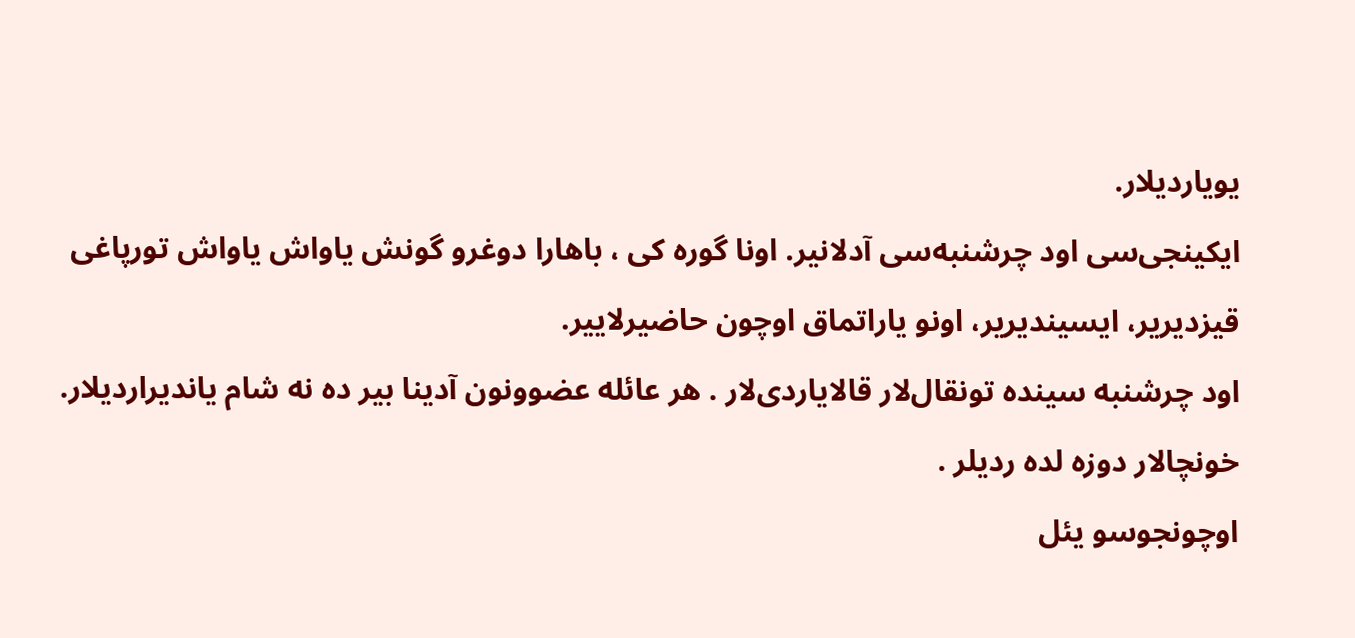یویاردیلار.
ایکینجی‌سی اود چرشنبه‌سی آدلانیر. اونا گوره کی ، باهارا دوغرو گونش یاواش یاواش تورپاغی قیزدیریر، ایسیندیریر، اونو یاراتماق اوچون حاضیرلاییر.
اود چرشنبه ‌سینده تونقال‌لار قالایاردی‌لار . هر عائله عضوونون آدینا بیر ده نه شام یاندیراردیلار. خونچا‌لار دوزه لده ردیلر .
اوچونجوسو یئل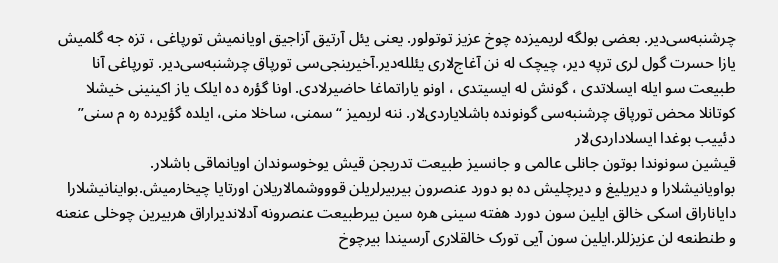چرشنبه‌سی‌دیر. بعضی بولگه ‌لریمیزده چوخ عزیز توتولور. یعنی یئل آرتیق آزاجیق اویانمیش تورپاغی ، تزه‌ جه گلمیش یازا حسرت گول ‌لری ترپه‌ دیر، چیچک له نن آغاج‌لاری یئلله‌دیر.آخیرینجی‌سی تورپاق چرشنبه‌سی‌دیر. تورپاغی آنا طبیعت سو ایله ایسلاتدی ، گونش له ایسیتدی ، اونو یاراتماغا حاضیرلادی. اونا گؤره ده ایلک یاز اکینینی خیشلا کوتانلا محض تورپاق چرشنبه‌سی گونونده باشلایاردی‌لار. ننه ‌لریمیز “سمنی، ساخلا منی، ایلده گؤیرده ره م سنی” دئییب بوغدا ایسلاداردی‌لار
قیشین سونوندا بوتون جانلی عالمی و جانسیز طبیعت تدریجن قیش یوخوسوندان اویانماقی باشلار.
بواویانیشلارا و دیریلیغ و دیرچلیش ده بو دورد عنصرون بیربیرلریلن قوووشمالاریلان اورتایا چیخارمیش.بواینانیشلارا دایاناراق اسکی خالق ایلین سون دورد هفته سینی هره سین بیرطبیعت عنصرونه آدلاندیراراق هربیرین چوخلی عنعنه و طنطنعه لن عزیزللر.ایلین سون آیی تورک خالقلاری آرسیندا بیرچوخ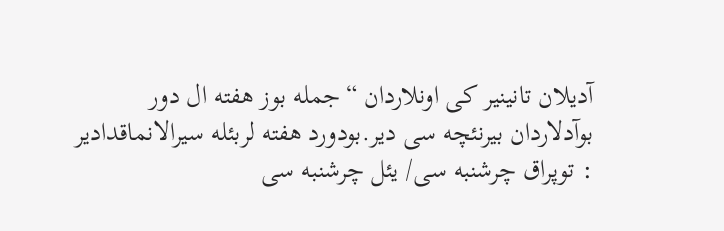آدیلان تانینیر کی اونلاردان “جمله بوز هفته ال دور بوآدلاردان بیرنئچه سی دیر.بودورد هفته لربئله سیرالانماقدادیر : توپراق چرشنبه سی/ یئل چرشنبه سی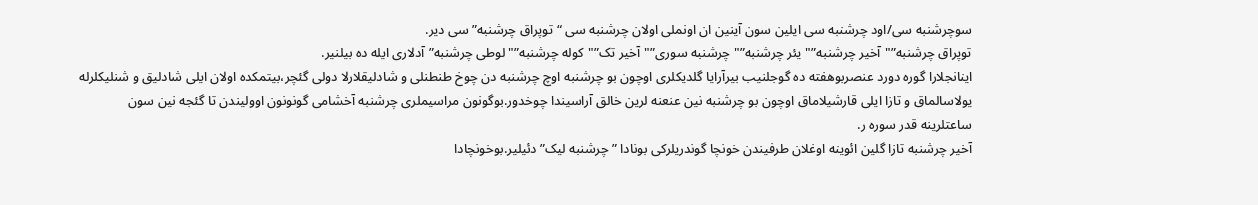سوچرشنبه سی/اود چرشنبه سی ایلین سون آینین ان اونملی اولان چرشنبه سی “توپراق چرشنبه” سی دیر.
توپراق چرشنبه”"آخیر چرشنبه”"یئر چرشنبه”" چرشنبه سوری”"آخیر تک”"کوله چرشنبه”"لوطی چرشنبه”آدلاری ایله ده بیلنیر.
اینانجلارا گوره دورد عنصربوهفته ده گوجلنیب بیرآرایا گلدیکلری اوچون بو چرشنبه اوچ چرشنبه دن چوخ طنطنلی و شادلیقلارلا دولی گئچر،بیتمکده اولان ایلی شادلیق و شنلیکلرله یولاسالماق و تازا ایلی قارشیلاماق اوچون بو چرشنبه نین عنعنه لرین خالق آراسیندا چوخدور.بوگونون مراسیملری چرشنبه آخشامی گونونون اوولیندن تا گئجه نین سون ساعتلرینه قدر سوره ر.
آخیر چرشنبه تازا گلین ائوینه اوغلان طرفیندن خونچا گوندریلرکی بونادا ” چرشنبه لیک”دئیلیر.بوخونچادا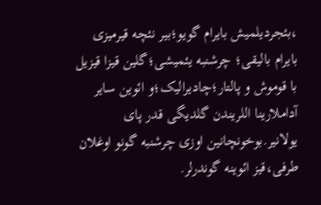،بئجردیلمیش بایرام گویو؛بیر نئچه قیرمیزی بایرام بالیقی؛ چرشنبه یئمیشی؛گلین قیزا قیزیل با قوموش و پالتار؛چادیرالیک؛و ائوین سایر آداملارینا اللریندن گلدیگی قدر پای یولانیر.بوخونچانین اوزی چرشنبه گونو اوغلان طرفی،قیز ائوینه گوندرلر.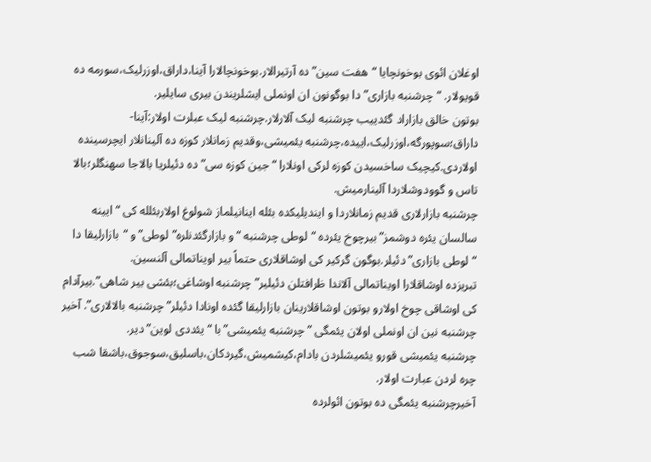اوغلان ائوی بوخونچایا “هفت سین”ده آرتیرالار.بوخونچالارا آینا،داراق،اوزرلیک،سورمه ده قویولار. “چرشنبه بازاری”دا بوگونون ان اونملی ایشلریندن بیری سایلیر.
بوتون خالق بازاراد گئدییب چرشنبه لیک آلارلار.چرشنبه لیک عبلرت اولار:آینا-داراق؛سوپورگه،اوزرلیک،اییده،چرشنبه یئمیشی،وقدیم زمانلار کوزه ده آلینانلار ایچرسینده اولاردی.کیچیک ساخسیدن کوزه لرکی اونلارا “جین کوزه سی”ده دئیلریا بالاجا سهنگلر؛بالا تاس و گوودوشلاردا آلینارمیش.
چرشنبه بازارلاری قدیم زمانلاردا و ایندیلیکده بئله اینانیلماز شولوغ اولاربئلله کی “ایینه سالسان یئره دوشمز”بیرچوخ یئرده “لوطی چرشنبه “و بازارگئدنلره”لوطی”و “بازارلیقا دا “لوطی بازاری”دئیلر.بوگون گرکیر کی اوشاقلاری حتماً بیر اویناتمالی آلنسین.
تبریزده اوشاقلارا اویناتمالی آلاندا ظرافتلن دئیلیر” چرشنبه اوشاغی؛بئشی بیر شاهی”.بیرآدام کی اوشاقی چوخ اولارو بوتون اوشاقلارینان بازارلیقا گئده اونادا دئیلر” چرشنبه بالالاری”. آخیر چرشنبه نین ان اونملی اولان یئمگی ” چرشنبه یئمیشی”با “یئددی لوین” دیر.
چرشنبه یئمیشی قورو یئمیشلردن بادام،کیشمیش،گیردکان،باسلیق،سوجوق،باشقا شب چره لردن عبارت اولار.
آخیرچرشنبه یئمگی ده بوتون ائولرده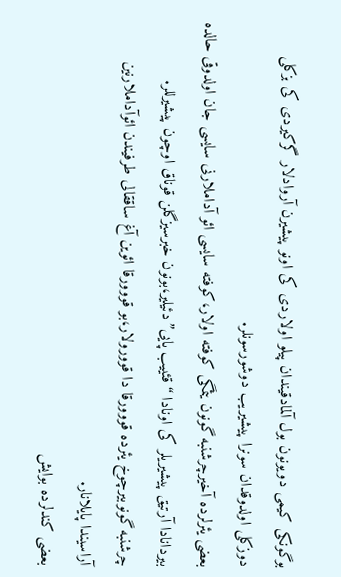بوگونکی کیمی دویونون بول آلمادقیندان پیلو اولاردی کی اونو پیشیرن آروادلار گرکیردی کی بزکلی دوزکلی اولدوقدان سونرا پیشیریب دوشورسونلر.
بعضی یئرلرده آخیرچرشنبه گونون یئمگی کوفته اولار،کوفته سایسی ائو آداملارنی سایسی جان اولدوقی حالده بیردانادا آرتیق پیشیریلر کی اونادا “قئییب پایی”دئیلیر،بونون خبرسیزگلن قوناق اوچون پیشیرللر.
چرشنبه گونوبیرچوخ یئرده قووورقا دا قوورولار،بو قووورقا ائوین آغ ساققالی طرفیندن ائوآداملارنین آراسیندا پایلانار.
بعضی کندلرده بوایش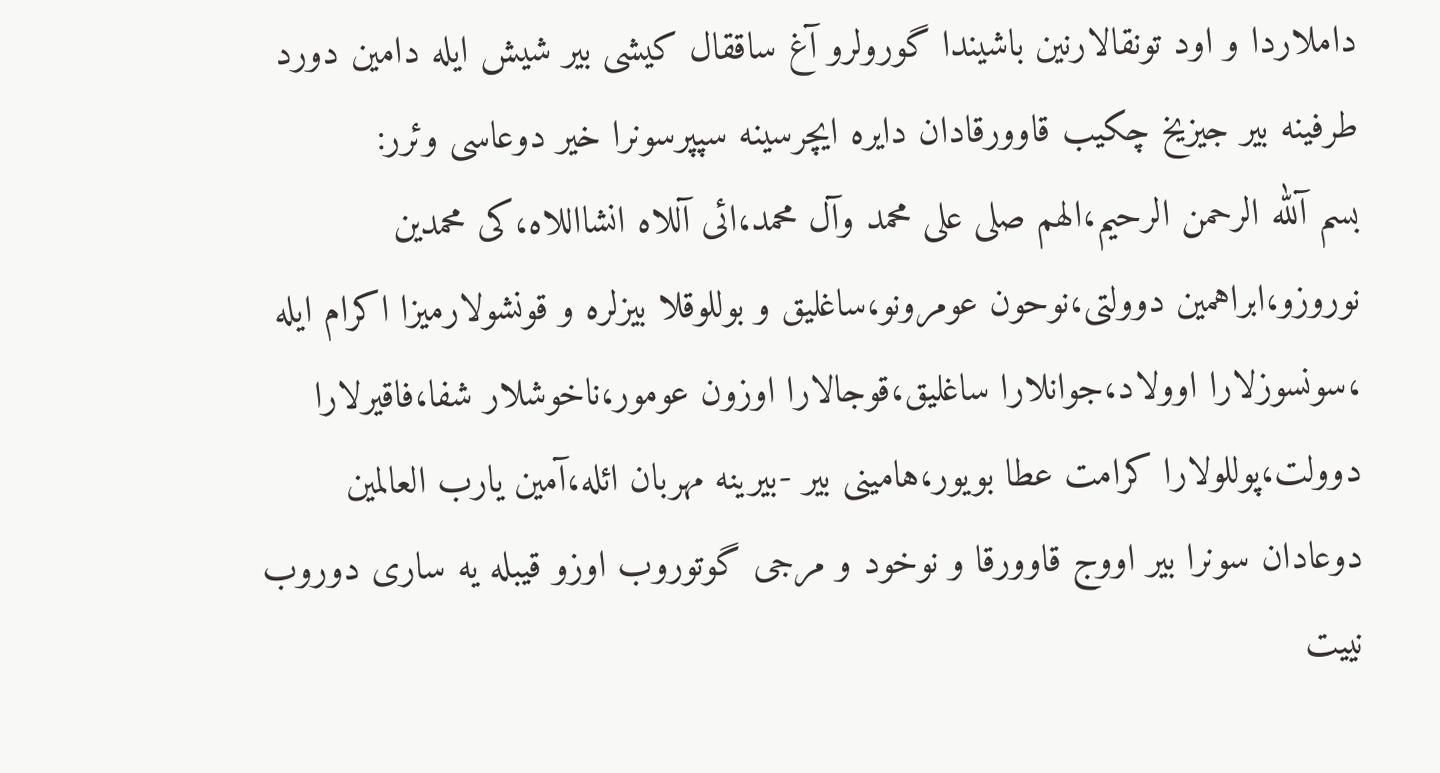داملاردا و اود تونقالارنین باشیندا گورولرو آغ ساققال کیشی بیر شیش ایله دامین دورد طرفینه بیر جیزیخ چکیب قاوورقادان دایره ایچرسینه سپپرسونرا خیر دوعاسی وئرر:
بسم آلله الرحمن الرحیم،الهم صلی علی محمد وآل محمد،ائی آللاه انشااللاه،کی محمدین نوروزو،ابراهمین دوولتی،نوحون عومرونو،ساغلیق و بوللوقلا بیزلره و قونشولارمیزا اکرام ایله ،سونسوزلارا اوولاد،جوانلارا ساغلیق،قوجالارا اوزون عومور،ناخوشلار شفا،فاقیرلارا دوولت،پوللولارا کرامت عطا بویور،هامینی بیر -بیرینه مهربان ائله،آمین یارب العالمین دوعادان سونرا بیر اووج قاوورقا و نوخود و مرجی گوتوروب اوزو قیبله یه ساری دوروب نییت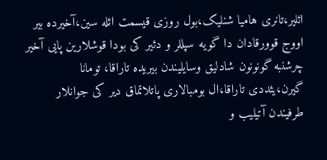ائلیر،تانری هامیا شنلیک،بول روزی قیسمت ائله سین،آخیرده بیر اووج قوورقادان دا گویه سپللر و دئیر کی بودا قوشلارین پایی آخیر چرشنبه گونونون شادلیق وسایلیندن بیریده تاراقا، تومانا گیرن،یئددی تاراقا،ال بومبالاری پاتلاتماق دیر کی جوانلار طرفیندن آتیلیب و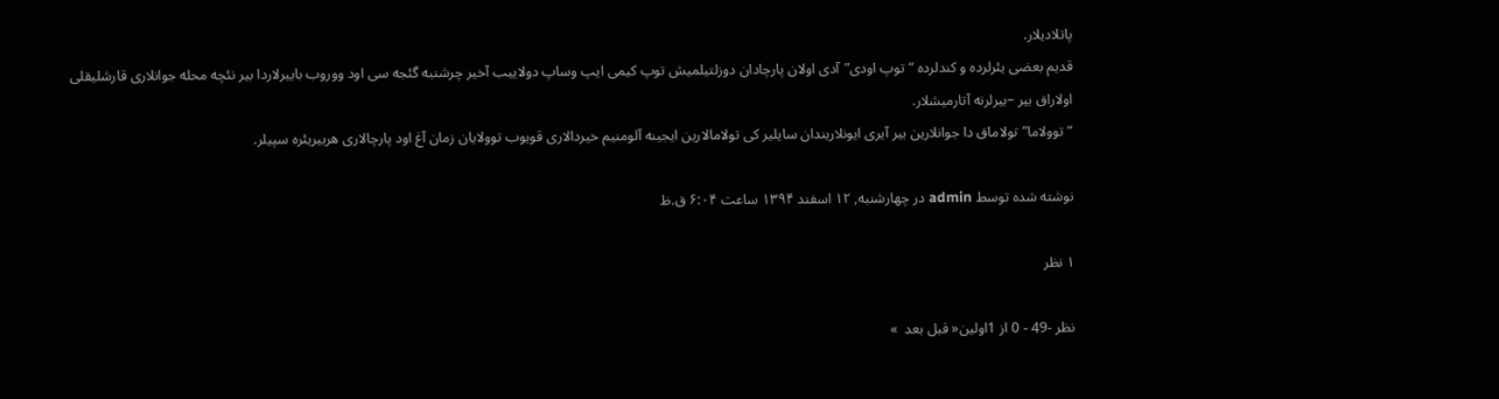پاتلادیلار.
قدیم بعضی یئرلرده و کندلرده “توپ اودی”آدی اولان پارچادان دوزلتیلمیش توپ کیمی ایپ وساپ دولاییب آخیر چرشنبه گئجه سی اود ووروب باییرلاردا بیر نئچه محله جوانلاری قارشلیقلی اولاراق بیر –بیرلرنه آتارمیشلار.
“توولاما”تولاماق دا جوانلارین بیر آیری ایونلاریندان سایلیر کی تولامالارین ایجینه آلومنیم خیردالاری قویوب توولایان زمان آغ اود پارچالاری هربیریئره سپیلر.

نوشته شده توسط admin در چهارشنبه, ۱۲ اسفند ۱۳۹۴ ساعت ۶:۰۴ ق.ظ

۱ نظر

نظر -49 - 0 از 1اولین« قبل بعد  »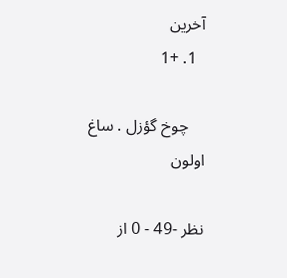آخرین
  1. +1

    چوخ گؤزل . ساغ اولون

نظر -49 - 0 از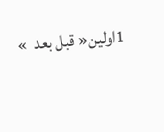1اولین« قبل بعد  »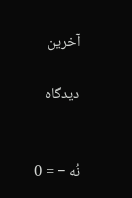آخرین

دیدگاه


نُه − = 0